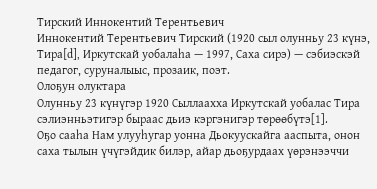Тирский Иннокентий Терентьевич
Иннокентий Терентьевич Тирский (1920 сыл олунньу 23 күнэ, Тира[d], Иркутскай уобалаhа — 1997, Саха сирэ) — сэбиэскэй педагог, суруналыыс, прозаик, поэт.
Олоҕун олуктара
Олунньу 23 күнүгэр 1920 Сыллаахха Иркутскай уобалас Тира сэлиэнньэтигэр быраас дьиэ кэргэнигэр төрөөбүтэ[1].
Оҕо сааһа Нам улууһугар уонна Дьокуускайга ааспыта, онон саха тылын үчүгэйдик билэр, айар дьоҕурдаах үөрэнээччи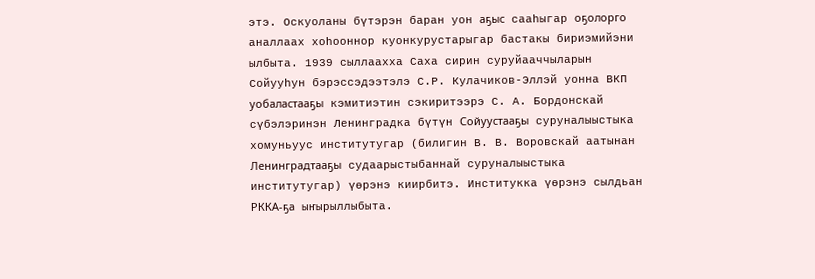этэ. Оскуоланы бүтэрэн баран уон аҕыс сааһыгар оҕолорго аналлаах хоһооннор куонкурустарыгар бастакы бириэмийэни ылбыта. 1939 сыллаахха Саха сирин суруйааччыларын Сойууһун бэрэссэдээтэлэ С.Р. Кулачиков-Эллэй уонна ВКП уобаластааҕы кэмитиэтин сэкиритээрэ С. А. Бордонскай сүбэлэринэн Ленинградка бүтүн Сойуустааҕы суруналыыстыка хомуньуус институтугар (билигин В. В. Воровскай аатынан Ленинградтааҕы судаарыстыбаннай суруналыыстыка институтугар) үөрэнэ киирбитэ. Институкка үөрэнэ сылдьан РККА-ҕа ыҥырыллыбыта.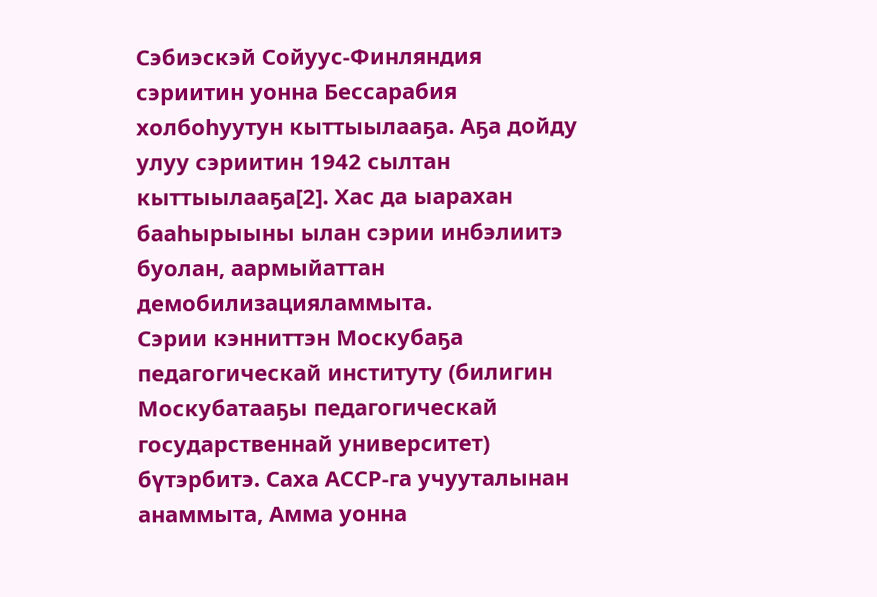Сэбиэскэй Сойуус-Финляндия сэриитин уонна Бессарабия холбоһуутун кыттыылааҕа. Аҕа дойду улуу сэриитин 1942 сылтан кыттыылааҕа[2]. Хас да ыарахан бааһырыыны ылан сэрии инбэлиитэ буолан, аармыйаттан демобилизацияламмыта.
Сэрии кэнниттэн Москубаҕа педагогическай институту (билигин Москубатааҕы педагогическай государственнай университет) бүтэрбитэ. Саха АССР-га учууталынан анаммыта, Амма уонна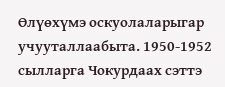Өлүөхүмэ оскуолаларыгар учууталлаабыта. 1950-1952 сылларга Чокурдаах сэттэ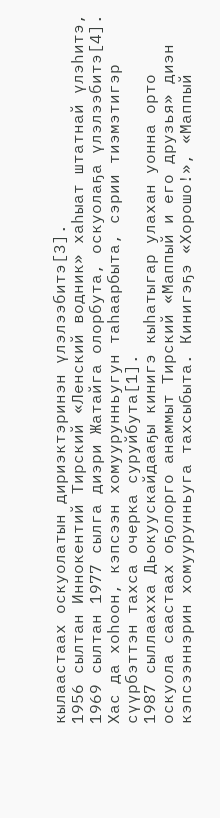кылаастаах оскуолатын дириэктэринэн үлэлээбитэ[3].
1956 сылтан Иннокентий Тирский «Ленский водник» хаһыат штатнай үлэһитэ, 1969 сылтан 1977 сылга диэри Жатайга олорбута, оскуолаҕа үлэлээбитэ[4]. Хас да хоһоон, кэпсээн хомуурунньугун таһаарбыта, сэрии тиэмэтигэр сүүрбэттэн тахса очерка суруйбута[1].
1987 сыллаахха Дьокуускайдааҕы кинигэ кыһатыгар улахан уонна орто оскуола саастаах оҕолорго анаммыт Тирский «Маппый и его друзья» диэн кэпсээннэрин хомуурунньуга тахсыбыта. Кинигэҕэ «Хорошо!», «Маппый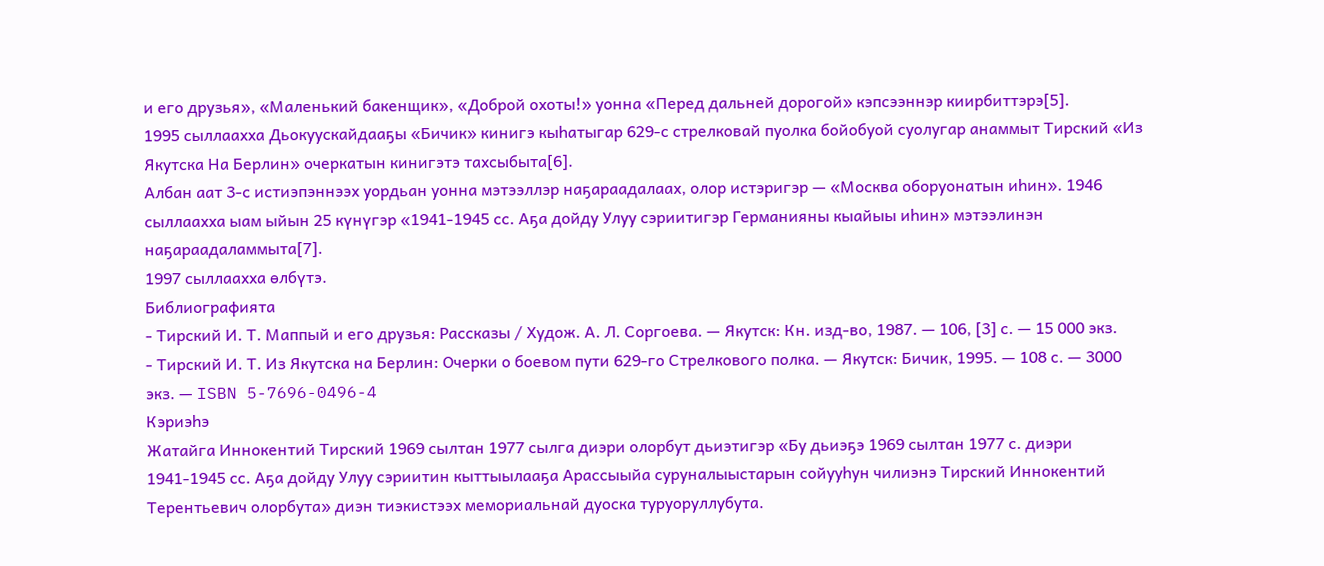и его друзья», «Маленький бакенщик», «Доброй охоты!» уонна «Перед дальней дорогой» кэпсээннэр киирбиттэрэ[5].
1995 сыллаахха Дьокуускайдааҕы «Бичик» кинигэ кыһатыгар 629-с стрелковай пуолка бойобуой суолугар анаммыт Тирский «Из Якутска На Берлин» очеркатын кинигэтэ тахсыбыта[6].
Албан аат 3-с истиэпэннээх уордьан уонна мэтээллэр наҕараадалаах, олор истэригэр — «Москва оборуонатын иһин». 1946 сыллаахха ыам ыйын 25 күнүгэр «1941-1945 сс. Аҕа дойду Улуу сэриитигэр Германияны кыайыы иһин» мэтээлинэн наҕараадаламмыта[7].
1997 сыллаахха өлбүтэ.
Библиографията
- Тирский И. Т. Маппый и его друзья: Рассказы / Худож. А. Л. Соргоева. — Якутск: Кн. изд-во, 1987. — 106, [3] с. — 15 000 экз.
- Тирский И. Т. Из Якутска на Берлин: Очерки о боевом пути 629-го Стрелкового полка. — Якутск: Бичик, 1995. — 108 с. — 3000 экз. — ISBN 5-7696-0496-4
Кэриэһэ
Жатайга Иннокентий Тирский 1969 сылтан 1977 сылга диэри олорбут дьиэтигэр «Бу дьиэҕэ 1969 сылтан 1977 с. диэри 1941-1945 сс. Аҕа дойду Улуу сэриитин кыттыылааҕа Арассыыйа суруналыыстарын сойууһун чилиэнэ Тирский Иннокентий Терентьевич олорбута» диэн тиэкистээх мемориальнай дуоска туруоруллубута.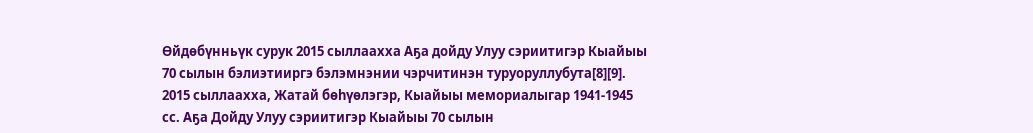Өйдөбүнньүк сурук 2015 сыллаахха Аҕа дойду Улуу сэриитигэр Кыайыы 70 сылын бэлиэтииргэ бэлэмнэнии чэрчитинэн туруоруллубута[8][9].
2015 сыллаахха, Жатай бөһүөлэгэр, Кыайыы мемориалыгар 1941-1945 сс. Аҕа Дойду Улуу сэриитигэр Кыайыы 70 сылын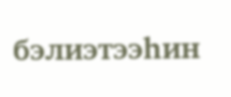бэлиэтээһин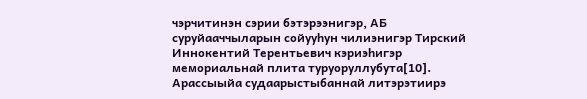чэрчитинэн сэрии бэтэрээнигэр, АБ суруйааччыларын сойууһун чилиэнигэр Тирский Иннокентий Терентьевич кэриэһигэр мемориальнай плита туруоруллубута[10].
Арассыыйа судаарыстыбаннай литэрэтиирэ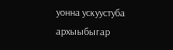уонна ускуустуба архыыбыгар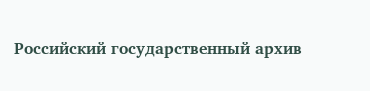Российский государственный архив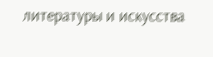литературы и искусства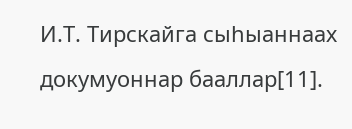И.Т. Тирскайга сыһыаннаах докумуоннар бааллар[11].